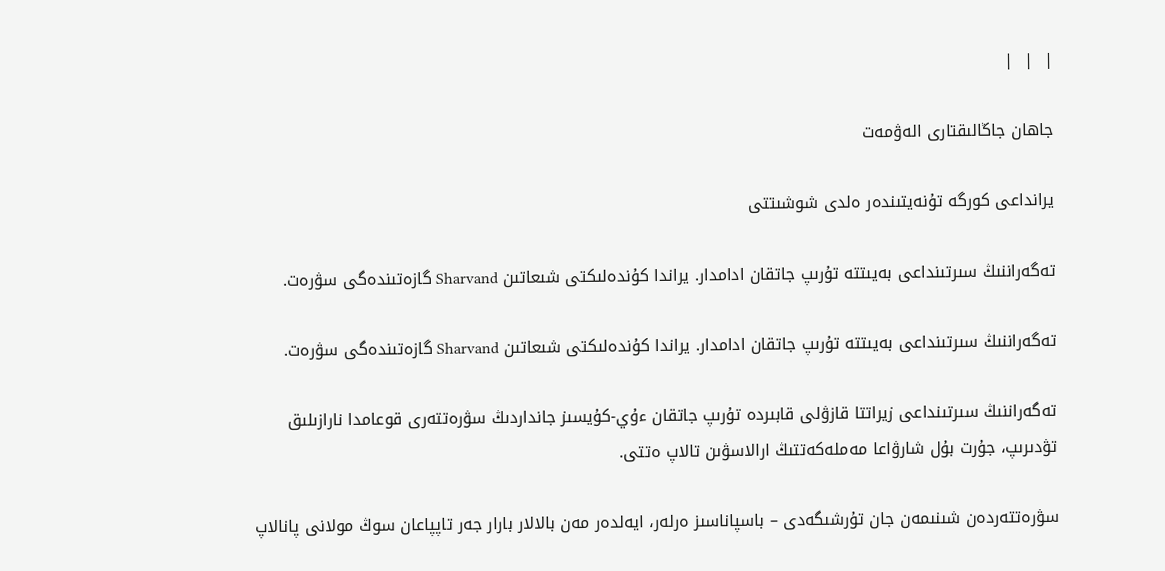|  |  |

جاھان جاڭالىقتارى الەۋمەت

يرانداعى كورگە تۇنەيتىندەر ەلدى شوشىتتى

تەگەراننىڭ سىرتىنداعى بەيىتتە تۇرىپ جاتقان ادامدار. يراندا كۇندەلىكتى شىعاتىن Sharvand گازەتىندەگى سۋرەت.

تەگەراننىڭ سىرتىنداعى بەيىتتە تۇرىپ جاتقان ادامدار. يراندا كۇندەلىكتى شىعاتىن Sharvand گازەتىندەگى سۋرەت.

تەگەراننىڭ سىرتىنداعى زيراتتا قازۋلى قابىردە تۇرىپ جاتقان ءۇي-كۇيسىز جانداردىڭ سۋرەتتەرى قوعامدا نارازىلىق تۋدىرىپ، جۇرت بۇل شارۋاعا مەملەكەتتىڭ ارالاسۋىن تالاپ ەتتى.

سۋرەتتەردەن شىنىمەن جان تۇرشىگەدى – باسپاناسىز ەرلەر، ايەلدەر مەن بالالار بارار جەر تاپپاعان سوڭ مولانى پانالاپ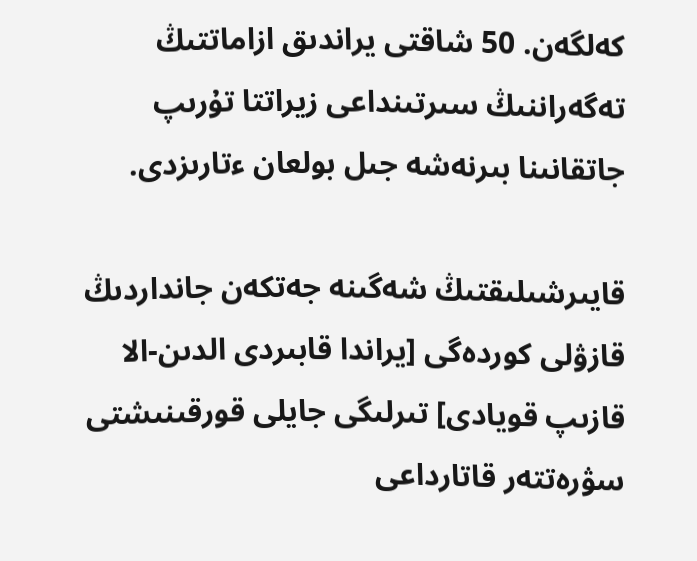كەلگەن. 50 شاقتى يراندىق ازاماتتىڭ تەگەراننىڭ سىرتىنداعى زيراتتا تۇرىپ جاتقانىنا بىرنەشە جىل بولعان ءتارىزدى.

قايىرشىلىقتىڭ شەگىنە جەتكەن جانداردىڭ قازۋلى كوردەگى [يراندا قابىردى الدىن-الا قازىپ قويادى] تىرلىگى جايلى قورقىنىشتى سۋرەتتەر قاتارداعى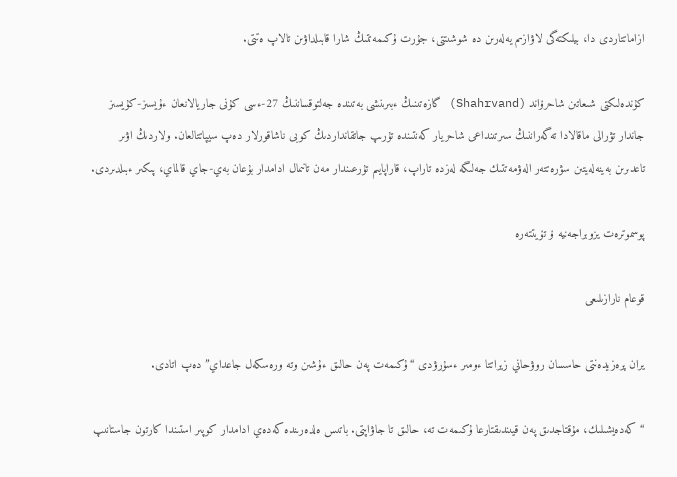ازاماتتاردى دا، بيلىكتەگى لاۋازىم يەلەرىن دە شوشىتتى، جۇرت ۇكىمەتتىڭ شارا قابىلداۋىن تالاپ ەتتى.

كۇندەلىكتى شىعاتىن شاحرۆاند (Shahrvand) گازەتىنىڭ ءبىرىنشى بەتىندە جەلتوقساننىڭ 27-ءسى كۇنى جاريالانعان ءۇيسىز-كۇيسىز جاندار تۋرالى ماقالادا تەگەراننىڭ سىرتىنداعى شاحريار كەنتىندە تۇرىپ جاتقانداردىڭ كوبى ناشاقورلار دەپ سيپاتتالعان. ولاردىڭ اۋىر تاعدىرىن بەينەلەيتىن سۋرەتتەر الەۋمەتتىك جەلىگە لەزدە تاراپ، قاراپايىم تۇرعىندار مەن تانىمال ادامدار بۇعان بەي-جاي قالماي، پىكىر ءبىلدىردى.

پوسموترەت يزوبراجەنيە ۆ تۆيتتەرە

قوعام نارازىلىعى

يران پرەزيدەنتى حاسسان روۋحاني زيراتتا ءومىر ءسۇرۋدى “ۇكىمەت پەن حالىق ءۇشىن وتە ورەسكەل جاعداي” دەپ اتادى.

“كەدەيشىلىك، مۇقتاجدىق پەن قيىندىقتارعا ۇكىمەت تە، حالىق تا جاۋاپتى. باتىس ەلدەرىندە كەدەي ادامدار كوپىر استىندا كارتون جاستانىپ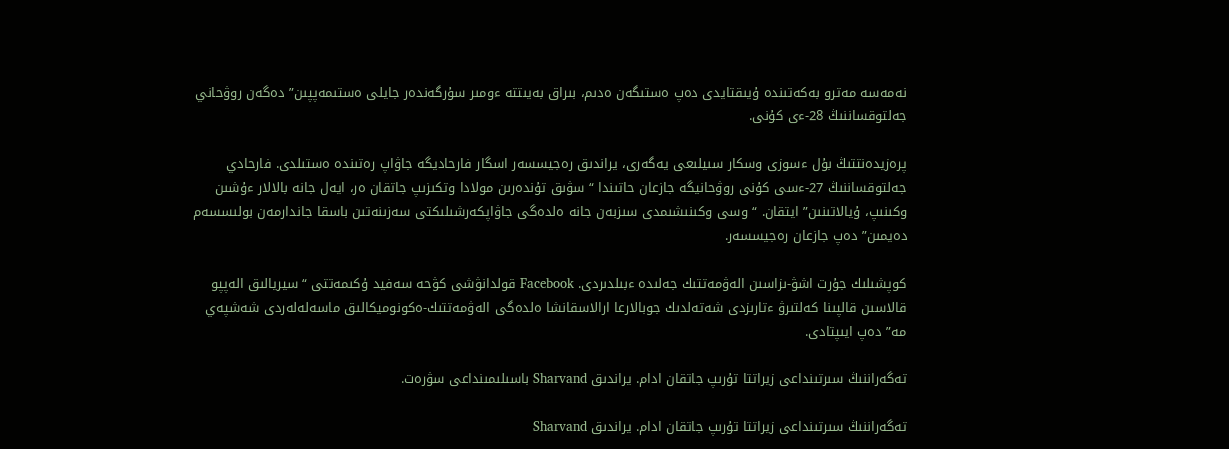نەمەسە مەترو بەكەتىندە ۇيىقتايدى دەپ ەستىگەن ەدىم، بىراق بەيىتتە ءومىر سۇرگەندەر جايلى ەستىمەپپىن” دەگەن روۋحاني جەلتوقساننىڭ 28-ءى كۇنى.

پرەزيدەنتتىڭ بۇل ءسوزى وسكار سىيلىعى يەگەرى، يراندىق رەجيسسەر اسگار فارحاديگە جاۋاپ رەتىندە ەستىلدى. فارحادي جەلتوقساننىڭ 27-ءسى كۇنى روۋحانيگە جازعان حاتىندا “سۋىق تۇندەرىن مولادا وتكىزىپ جاتقان ەر، ايەل جانە بالالار ءۇشىن وكىنىپ، ۇيالاتىنىن” ايتقان. “وسى وكىنىشىمدى سىزبەن جانە ەلدەگى جاۋاپكەرشىلىكتى سەزىنەتىن باسقا جاندارمەن بولىسسەم دەيمىن” دەپ جازعان رەجيسسەر.

كوپشىلىك جۇرت اشۋ-ىزاسىن الەۋمەتتىك جەلىدە ءبىلدىردى. Facebook قولدانۋشى كۋحە سەفيد ۇكىمەتتى “سيريالىق الەپپو قالاسىن قالپىنا كەلتىرۋ ءتارىزدى شەتەلدىك جوبالارعا ارالاسقانشا ەلدەگى الەۋمەتتىك-ەكونوميكالىق ماسەلەلەردى شەشپەي مە” دەپ ايىپتادى.

تەگەراننىڭ سىرتىنداعى زيراتتا تۇرىپ جاتقان ادام. يراندىق Sharvand باسىلىمىنداعى سۋرەت.

تەگەراننىڭ سىرتىنداعى زيراتتا تۇرىپ جاتقان ادام. يراندىق Sharvand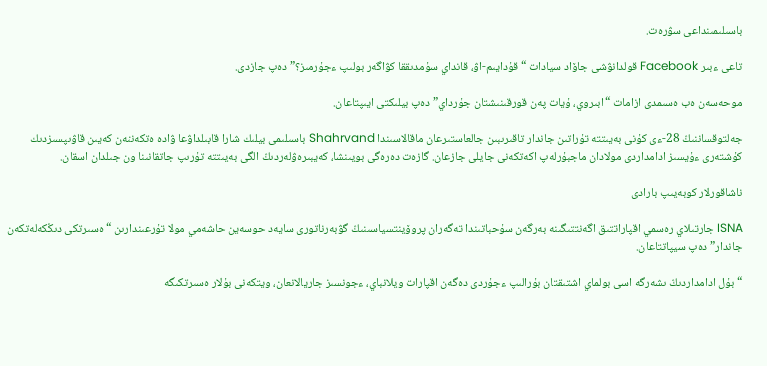باسىلىمىنداعى سۋرەت.

تاعى ءبىر Facebook قولدانۋشى جاۆاد سيادات “قۇدايىم-اۋ، قانداي سۇمدىققا كۋاگەر بولىپ ءجۇرمىز؟” دەپ جازدى.

موحەسەن ەب ەسىمدى ازامات “ابىروي، ۇيات پەن قورقىنىشتان جۇرداي” دەپ بيلىكتى ايىپتاعان.

جەلتوقساننىڭ 28-ءى كۇنى بەيىتتە تۇراتىن جاندار تاقىرىبىن جالعاستىرعان ماقالاسىندا Shahrvand باسىلىمى بيلىك شارا قابىلداۋعا ۋادە ەتكەننەن كەيىن قاۋىپسىزدىك كۇشتەرى ءۇيسىز ادامداردى مولادان ماجبۇرلەپ اكەتكەنى جايلى جازعان. گازەت دەرەگى بويىنشا، كەيبىرەۋلەردىڭ الگى بەيىتتە تۇرىپ جاتقانىنا ون جىلدان اسقان.

ناشاقورلار كوبەيىپ بارادى

ISNA جارتىلاي رەسمي اقپاراتتىق اگەنتتىگىنە بەرگەن سۇحباتىندا تەگەران پروۆينتسياسىنىڭ گۋبەرناتورى سايەد حوسەين حاشەمي مولا تۇرعىندارىن “ەسىرتكى دىڭكەلەتكەن جاندار” دەپ سيپاتتاعان.

“بۇل ادامداردىڭ ىشەرگە اسى بولماي اشتىقتان بۇرالىپ ءجۇردى دەگەن اقپارات ويلانباي، ءجونسىز جاريالانعان، ويتكەنى بۇلار ەسىرتكىگە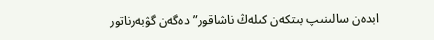ابدەن سالىنىپ بىتكەن كىلەڭ ناشاقور” دەگەن گۋبەرناتور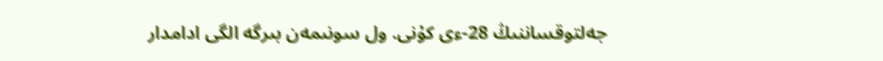جەلتوقساننىڭ 28-ءى كۇنى. ول سونىمەن بىرگە الگى ادامدار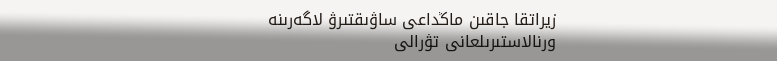زيراتقا جاقىن ماڭداعى ساۋىقتىرۋ لاگەرىنە ورنالاستىرىلعانى تۋرالى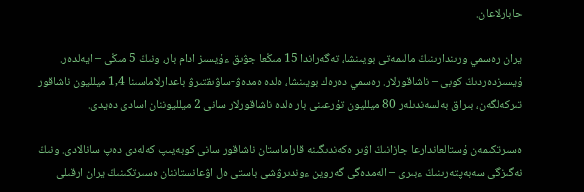حابارلاعان.

يران رەسمي ورىندارىنىڭ مالىمەتى بويىنشا، تەگەراندا 15 مىڭعا جۋىق ءۇيسىز ادام بار، ونىڭ 5 مىڭى – ايەلدەر. ۇيسىزدەردىڭ كوبى – ناشاقورلار. رەسمي دەرەك بويىنشا، ەلدە ەمدەۋ-ساۋىقتىرۋ باعدارلاماسىنا 1,4 ميلليون ناشاقور تىركەلگەن، بىراق بەلسەندىلەر 80 ميلليون تۇرعىنى بار ەلدە ناشاقورلار سانى 2 ميلليوننان اسادى دەيدى.

ەسىرتكىمەن ۇستالعاندارعا جازانىڭ اۋىر ەكەندىگىنە قاراماستان ناشاقور سانى كوبەيىپ كەلەدى دەپ سانالادى. ونىڭ نەگىزگى سەبەپتەرىنىڭ ءبىرى – الەمدەگى گەروين ءوندىرۋشى باستى ەل اۋعانستاننان ەسىرتكىنىڭ يران ارقىلى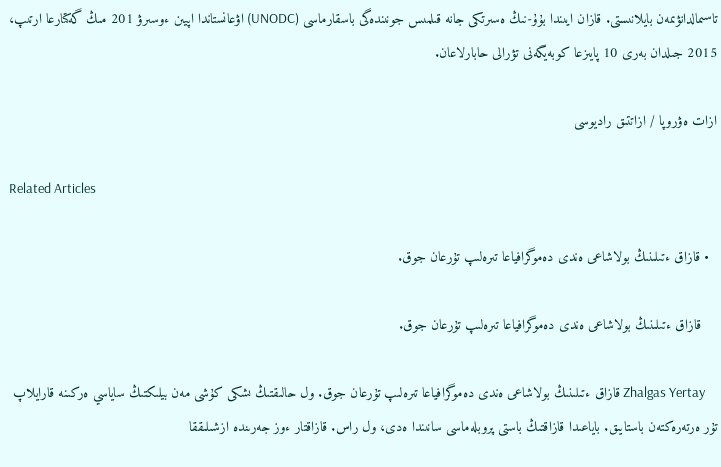تاسىمالدانۋىمەن بايلانىستى. قازان ايىندا بۇۇ-نىڭ ەسىرتكى جانە قىلمىس جونىندەگى باسقارماسى (UNODC) اۋعانستاندا اپيىن ءوسىرۋ 201 مىڭ گەكتارعا ارتىپ، 2015 جىلدان بەرى 10 پايىزعا كوبەيگەنى تۋرالى حابارلاعان.

ازات ەۋروپا / ازاتتىق راديوسى

Related Articles

  • قازاق ءتىلىنىڭ بولاشاعى ەندى دەموگرافياعا تىرەلىپ تۇرعان جوق.

    قازاق ءتىلىنىڭ بولاشاعى ەندى دەموگرافياعا تىرەلىپ تۇرعان جوق.

    Zhalgas Yertay قازاق ءتىلىنىڭ بولاشاعى ەندى دەموگرافياعا تىرەلىپ تۇرعان جوق. ول حالىقتىڭ ىشكى كۇشى مەن بيلىكتىڭ ساياسي ەركىنە قارايلاپ تۇر ەرتەرەكتەن باستايىق. باياعىدا قازاقتىڭ باستى پروبلەماسى سانىندا ەدى، ول راس. قازاقتار ءوز جەرىندە ازشىلىققا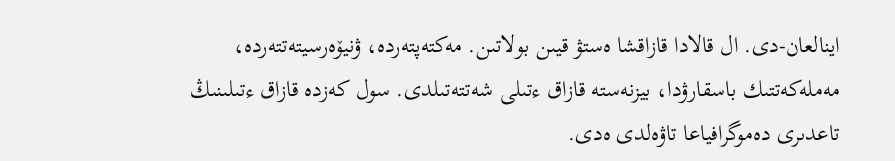اينالعان-دى. ال قالادا قازاقشا ەستۋ قيىن بولاتىن. مەكتەپتەردە، ۋنيۆەرسيتەتتەردە، مەملەكەتتىك باسقارۋدا، بيزنەستە قازاق ءتىلى شەتتەتىلدى. سول كەزدە قازاق ءتىلىنىڭ تاعدىرى دەموگرافياعا تاۋەلدى ەدى.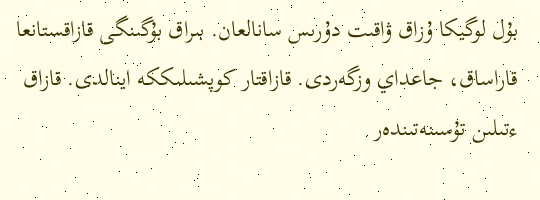بۇل لوگيكا ۇزاق ۋاقىت دۇرىس سانالعان. بىراق بۇگىنگى قازاقستانعا قاراساق، جاعداي وزگەردى. قازاقتار كوپشىلىككە اينالدى. قازاق ءتىلىن تۇسىنەتىندەر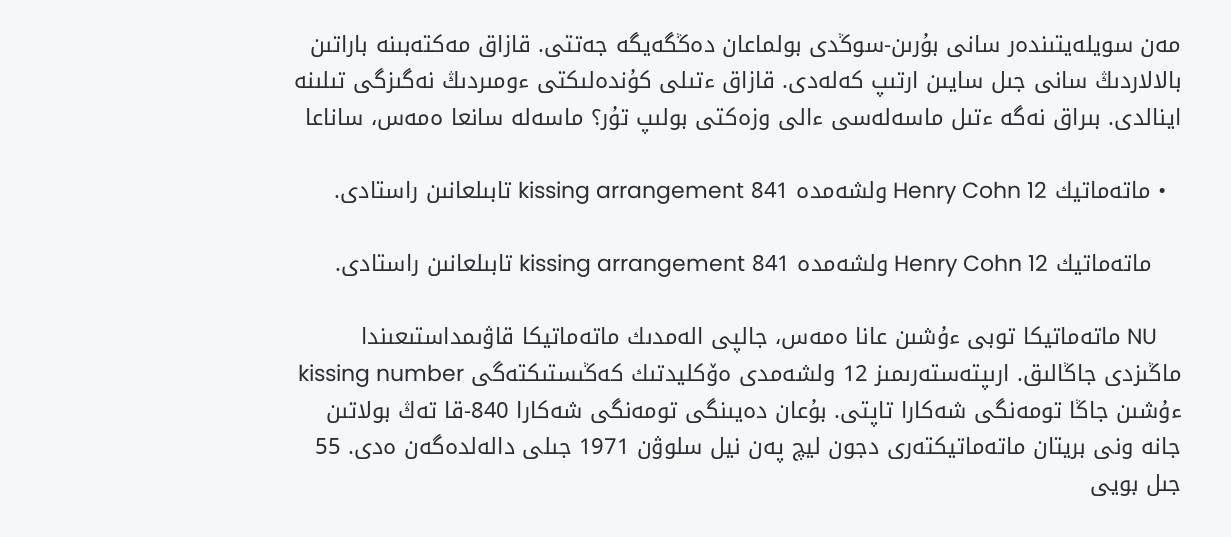مەن سويلەيتىندەر سانى بۇرىن-سوڭدى بولماعان دەڭگەيگە جەتتى. قازاق مەكتەبىنە باراتىن بالالاردىڭ سانى جىل سايىن ارتىپ كەلەدى. قازاق ءتىلى كۇندەلىكتى ءومىردىڭ نەگىزگى تىلىنە اينالدى. بىراق نەگە ءتىل ماسەلەسى ءالى وزەكتى بولىپ تۇر؟ ماسەلە سانعا ەمەس، ساناعا

  • ماتەماتيك Henry Cohn 12 ولشەمدە 841 kissing arrangement تابىلعانىن راستادى.

    ماتەماتيك Henry Cohn 12 ولشەمدە 841 kissing arrangement تابىلعانىن راستادى.

    NU ماتەماتيكا توبى ءۇشىن عانا ەمەس، جالپى الەمدىك ماتەماتيكا قاۋىمداستىعىندا ماڭىزدى جاڭالىق. ارىپتەستەرىمىز 12 ولشەمدى ەۆكليدتىك كەڭىستىكتەگى kissing number ءۇشىن جاڭا تومەنگى شەكارا تاپتى. بۇعان دەيىنگى تومەنگى شەكارا 840-قا تەڭ بولاتىن جانە ونى بريتان ماتەماتيكتەرى دجون ليچ پەن نيل سلوۋن 1971 جىلى دالەلدەگەن ەدى. 55 جىل بويى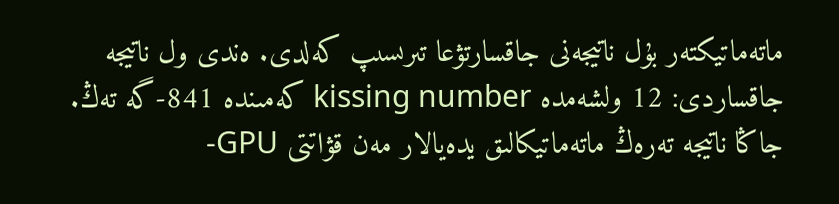ماتەماتيكتەر بۇل ناتيجەنى جاقسارتۋعا تىرىسىپ كەلدى. ەندى ول ناتيجە جاقساردى: 12 ولشەمدە kissing number كەمىندە 841-گە تەڭ. جاڭا ناتيجە تەرەڭ ماتەماتيكالىق يدەيالار مەن قۋاتتى GPU-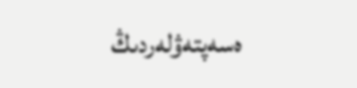ەسەپتەۋلەردىڭ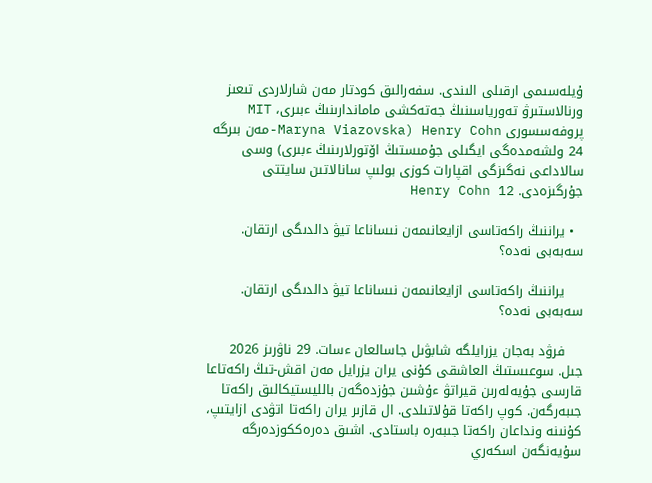ۇيلەسىمى ارقىلى الىندى. سفەرالىق كودتار مەن شارلاردى تىعىز ورنالاستىرۋ تەورياسىنىڭ جەتەكشى ماماندارىنىڭ ءبىرى، MIT پروفەسسورى Henry Cohn (Maryna Viazovska-مەن بىرگە 24 ولشەمدەگى ايگىلى جۇمىستىڭ اۆتورلارىنىڭ ءبىرى) وسى سالاداعى نەگىزگى اقپارات كوزى بولىپ سانالاتىن سايتتى جۇرگىزەدى. Henry Cohn 12

  • يراننىڭ راكەتاسى ازايعانىمەن نىساناعا تيۋ دالدىگى ارتقان. سەبەبى نەدە؟

    يراننىڭ راكەتاسى ازايعانىمەن نىساناعا تيۋ دالدىگى ارتقان. سەبەبى نەدە؟

    فرۋد بەجان يزرايلگە شابۋىل جاسالعان ءسات. 29 ناۋرىز 2026 جىل. سوعىستىڭ العاشقى كۇنى يران يزرايل مەن اقش-تىڭ راكەتاعا قارسى جۇيەلەرىن قيراتۋ ءۇشىن جۇزدەگەن بالليستيكالىق راكەتا جىبەرگەن. كوپ راكەتا قۇلاتىلدى. ال قازىر يران راكەتا اتۋدى ازايتىپ، كۇنىنە ونداعان راكەتا جىبەرە باستادى. اشىق دەرەككوزدەرگە سۇيەنگەن اسكەري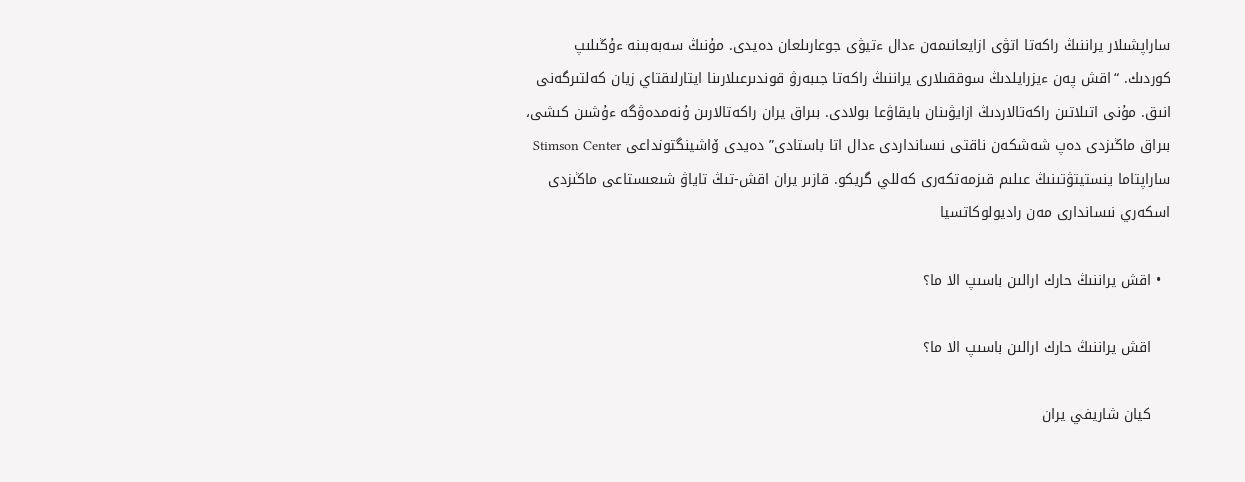ساراپشىلار يراننىڭ راكەتا اتۋى ازايعانىمەن ءدال ءتيۋى جوعارىلعان دەيدى. مۇنىڭ سەبەبىنە ءۇڭىلىپ كوردىك. “اقش پەن ءيزرايلدىڭ سوققىلارى يراننىڭ راكەتا جىبەرۋ قوندىرعىلارىنا ايتارلىقتاي زيان كەلتىرگەنى انىق. مۇنى اتىلاتىن راكەتالاردىڭ ازايۋىنان بايقاۋعا بولادى. بىراق يران راكەتالارىن ۇنەمدەۋگە ءۇشىن كىشى، بىراق ماڭىزدى دەپ شەشكەن ناقتى نىسانداردى ءدال اتا باستادى” دەيدى ۆاشينگتونداعى Stimson Center ساراپتاما ينستيتۋتىنىڭ عىلىم قىزمەتكەرى كەللي گريكو. قازىر يران اقش-تىڭ تاياۋ شىعىستاعى ماڭىزدى اسكەري نىساندارى مەن راديولوكاتسيا

  • اقش يراننىڭ حارك ارالىن باسىپ الا ما؟

    اقش يراننىڭ حارك ارالىن باسىپ الا ما؟

    كيان شاريفي يران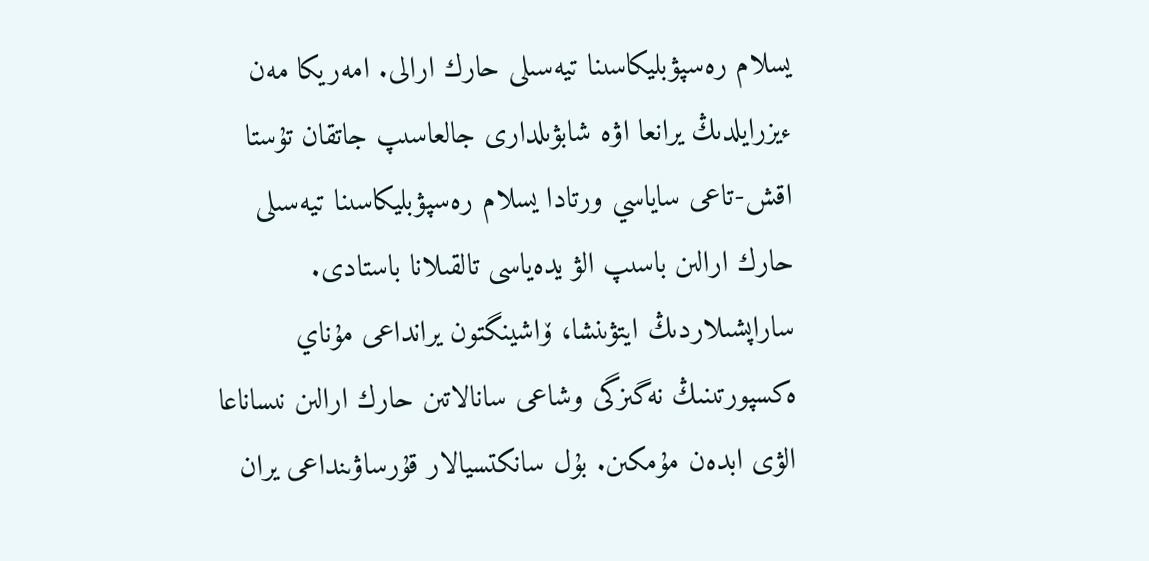يسلام رەسپۋبليكاسىنا تيەسىلى حارك ارالى. امەريكا مەن ءيزرايلدىڭ يرانعا اۋە شابۋىلدارى جالعاسىپ جاتقان تۇستا اقش-تاعى ساياسي ورتادا يسلام رەسپۋبليكاسىنا تيەسىلى حارك ارالىن باسىپ الۋ يدەياسى تالقىلانا باستادى. ساراپشىلاردىڭ ايتۋىنشا، ۆاشينگتون يرانداعى مۇناي ەكسپورتىنىڭ نەگىزگى وشاعى سانالاتىن حارك ارالىن نىساناعا الۋى ابدەن مۇمكىن. بۇل سانكتسيالار قۇرساۋىنداعى يران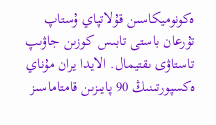ەكونوميكاسىن قۇلاتپاي ۇستاپ تۇرعان باستى تابىس كوزىن جاۋىپ تاستاۋى ىقتيمال. الايدا يران مۇناي ەكسپورتىنىڭ 90 پايىزىن قامتاماسىز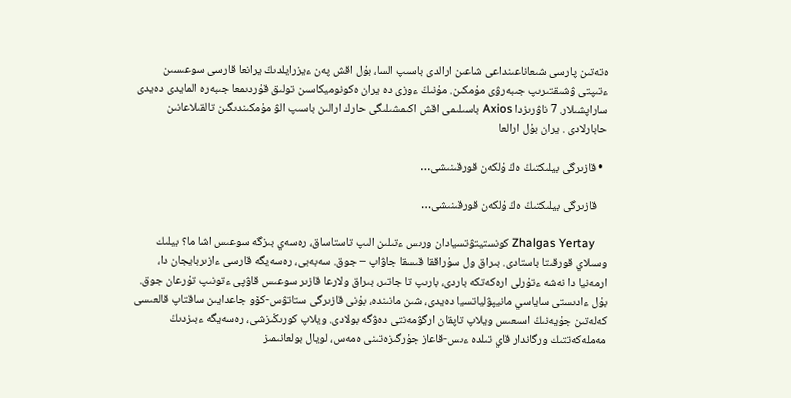ەتەتىن پارسى شىعاناعىنداعى شاعىن ارالدى باسىپ السا، بۇل اقش پەن ءيزرايلدىڭ يرانعا قارسى سوعىسىن ءتىپتى ۋشىقتىرىپ جىبەرۋى مۇمكىن. مۇنىڭ ءوزى دە يران ەكونوميكاسىن تولىق قۇردىمعا جىبەرە المايدى دەيدى ساراپشىلار. 7 ناۋرىزدا Axios باسىلىمى اقش اكىمشىلىگى حارك ارالىن باسىپ الۋ مۇمكىندىگىن تالقىلاعانىن حابارلادى . يران بۇل ارالعا

  • قازىرگى بيلىكتىڭ ەڭ ۇلكەن قورقىنىشى…

    قازىرگى بيلىكتىڭ ەڭ ۇلكەن قورقىنىشى…

    Zhalgas Yertay كونستيتۋتسيادان ورىس ءتىلىن الىپ تاستاساق، رەسەي بىزگە سوعىس اشا ما؟ بيلىك وسىلاي قورقىتا باستادى. بىراق ول سۇراققا قىسقا جاۋاپ – جوق. سەبەبى، رەسەيگە قارسى ءازىربايجان دا، ارمەنيا دا نەشە ءتۇرلى ارەكەتكە باردى، بارىپ تا جاتىر، بىراق ولارعا قازىر سوعىس قاۋپى ءتونىپ تۇرعان جوق. بۇل ءادىستى ساياسي مانيپۋلياتسيا دەيدى، شىن مانىندە، بۇنى قازىرگى ستاتۋس-كۆو جاعدايىن ساقتاپ قالعىسى كەلەتىن جۇيەنىڭ اسىعىس ويلاپ تاپقان ارگۋمەنتى دەۋگە بولادى. ويلاپ كورىڭىزشى، رەسەيگە ءبىزدىڭ مەملەكەتتىك ورگاندار قاي تىلدە ءىس-قاعاز جۇرگىزەتىنى ەمەس، لويال بولعانىمىز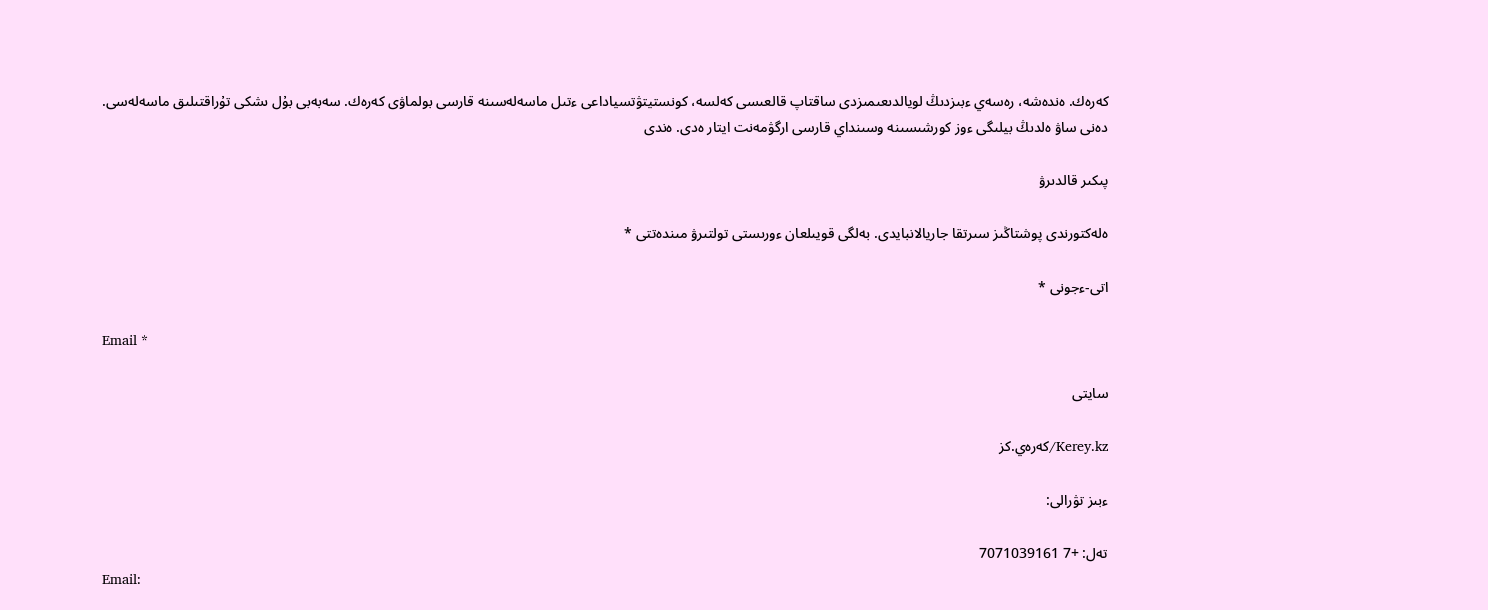كەرەك. ەندەشە، رەسەي ءبىزدىڭ لويالدىعىمىزدى ساقتاپ قالعىسى كەلسە، كونستيتۋتسياداعى ءتىل ماسەلەسىنە قارسى بولماۋى كەرەك. سەبەبى بۇل ىشكى تۇراقتىلىق ماسەلەسى. دەنى ساۋ ەلدىڭ بيلىگى ءوز كورشىسىنە وسىنداي قارسى ارگۋمەنت ايتار ەدى. ەندى

پىكىر قالدىرۋ

ەلەكتورندى پوشتاڭىز سىرتقا جاريالانبايدى. بەلگى قويىلعان ءورىستى تولتىرۋ مىندەتتى *

اتى-ءجونى *

Email *

سايتى

Kerey.kz/كەرەي.كز

ءبىز تۋرالى:

تەل: +7 7071039161
Email: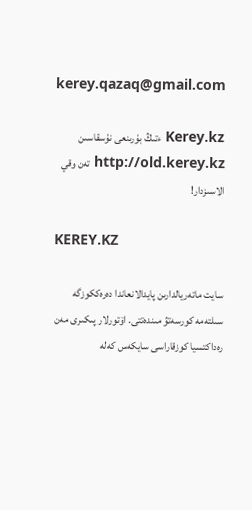kerey.qazaq@gmail.com

Kerey.kz ءتىڭ بۇرىنعى نۇسقاسىن http://old.kerey.kz تەن وقي الاسىزدار!

KEREY.KZ

سايت ماتەريالدارىن پايدالانعاندا دەرەككوزگە سىلتەمە كورسەتۋ مىندەتتى. اۆتورلار پىكىرى مەن رەداكتسيا كوزقاراسى سايكەس كەلە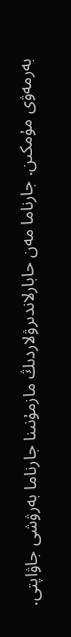بەرمەۋى مۇمكىن. جارناما مەن حابارلاندىرۋلاردىڭ مازمۇنىنا جارناما بەرۋشى جاۋاپتى.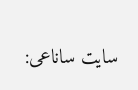سايت ساناعى: